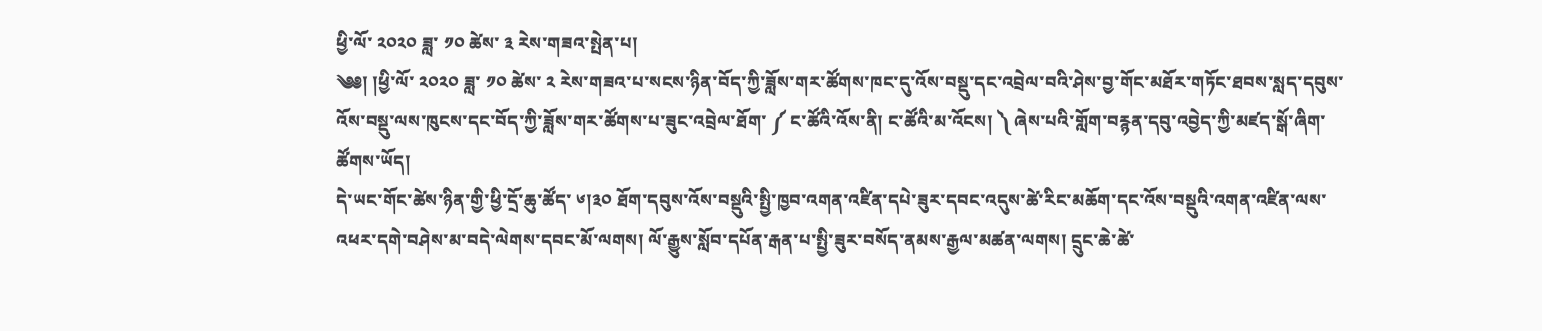ཕྱི་ལོ་ ༢༠༢༠ ཟླ་ ༡༠ ཚེས་ ༣ རེས་གཟའ་སྤེན་པ།
༄༅། །ཕྱི་ལོ་ ༢༠༢༠ ཟླ་ ༡༠ ཚེས་ ༢ རེས་གཟའ་པ་སངས་ཉིན་བོད་ཀྱི་ཟློས་གར་ཚོགས་ཁང་དུ་འོས་བསྡུ་དང་འབྲེལ་བའི་ཤེས་བྱ་གོང་མཐོར་གཏོང་ཐབས་སླད་དབུས་འོས་བསྡུ་ལས་ཁུངས་དང་བོད་ཀྱི་ཟློས་གར་ཚོགས་པ་ཟུང་འབྲེལ་ཐོག་ ༼ ང་ཚོའི་འོས་ནི། ང་ཚོའི་མ་འོངས། ༽ ཞེས་པའི་གློག་བརྙན་དབུ་འབྱེད་ཀྱི་མཛད་སྒོ་ཞིག་ཚོགས་ཡོད།
དེ་ཡང་གོང་ཚེས་ཉིན་གྱི་ཕྱི་དྲོ་ཆུ་ཚོད་ ༦།༣༠ ཐོག་དབུས་འོས་བསྡུའི་སྤྱི་ཁྱབ་འགན་འཛིན་དཔེ་ཟུར་དབང་འདུས་ཚེ་རིང་མཆོག་དང་འོས་བསྡུའི་འགན་འཛིན་ལས་འཕར་དགེ་བཤེས་མ་བདེ་ལེགས་དབང་མོ་ལགས། ལོ་རྒྱུས་སློབ་དཔོན་རྒན་པ་སྤྱི་ཟུར་བསོད་ནམས་རྒྱལ་མཚན་ལགས། དྲུང་ཆེ་ཚེ་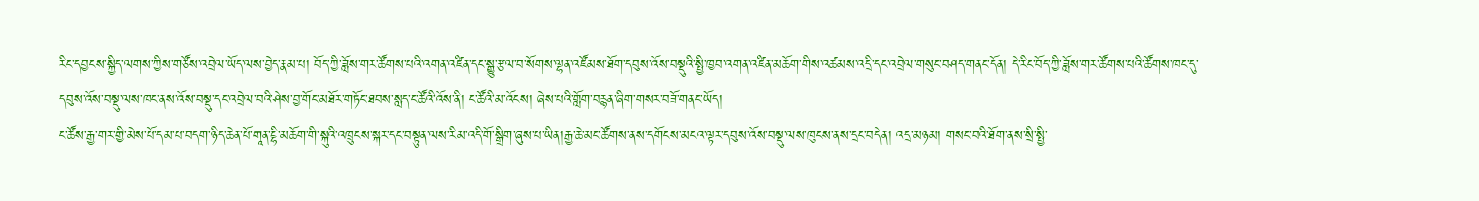རིང་དབྱངས་སྐྱིད་ལགས་ཀྱིས་གཙོས་འབྲེལ་ཡོད་ལས་བྱེད་རྣམ་པ། བོད་ཀྱི་ཟློས་གར་ཚོགས་པའི་འགན་འཛིན་དང་སྒྱུ་རྩལ་བ་སོགས་ལྷན་འཛོམས་ཐོག་དབུས་འོས་བསྡུའི་སྤྱི་ཁྱབ་འགན་འཛིན་མཆོག་གིས་འཚམས་འདྲི་དང་འབྲེལ་གསུང་བཤད་གནང་དོན། དེ་རིང་བོད་ཀྱི་ཟློས་གར་ཚོགས་པའི་ཚོགས་ཁང་དུ་དབུས་འོས་བསྡུ་ལས་ཁང་ནས་འོས་བསྡུ་དང་འབྲེལ་བའི་ཤེས་བྱ་གོང་མཐོར་གཏོང་ཐབས་སླད་ང་ཚོའི་འོས་ནི། ང་ཚོའི་མ་འོངས། ཞེས་པའི་གློག་བརྙན་ཞིག་གསར་བཟོ་གནང་ཡོད།
ང་ཚོས་རྒྱ་གར་གྱི་མེས་པོ་དམ་པ་བདག་ཉིད་ཆེན་པོ་གཱན་ངྷི་མཆོག་གི་སྐུའི་འཁྲུངས་སྐར་དང་བསྟུན་ལས་རིམ་འདི་གོ་སྒྲིག་ཞུས་པ་ཡིན།རྒྱ་ཆེ་མང་ཚོགས་ནས་དགོངས་མངའ་ལྟར་དབུས་འོས་བསྡུ་ལས་ཁུངས་ནས་དྲང་བདེན། འདྲ་མཉམ། གསང་བའི་ཐོག་ནས་སྲི་སྤྱི་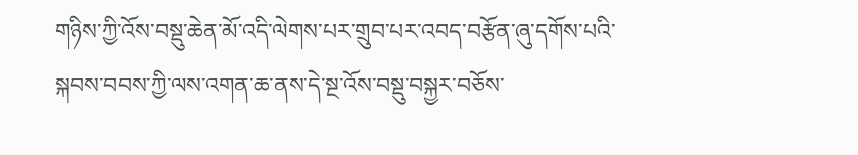གཉིས་ཀྱི་འོས་བསྡུ་ཆེན་མོ་འདི་ལེགས་པར་གྲུབ་པར་འབད་བརྩོན་ཞུ་དགོས་པའི་སྐབས་བབས་ཀྱི་ལས་འགན་ཆ་ནས་དེ་སྔ་འོས་བསྡུ་བསྐྱར་བཅོས་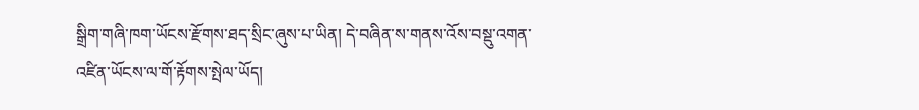སྒྲིག་གཞི་ཁག་ཡོངས་རྫོགས་ཐད་སྲིང་ཞུས་པ་ཡིན། དེ་བཞིན་ས་གནས་འོས་བསྡུ་འགན་འཛིན་ཡོངས་ལ་གོ་རྟོགས་སྤེལ་ཡོད།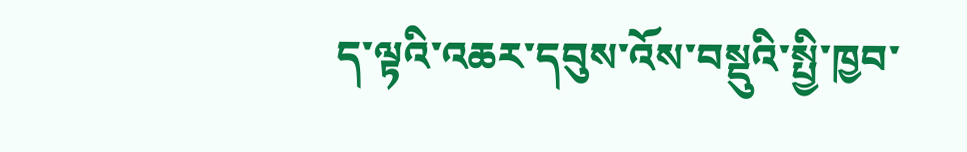ད་ལྟའི་འཆར་དབུས་འོས་བསྡུའི་སྤྱི་ཁྱབ་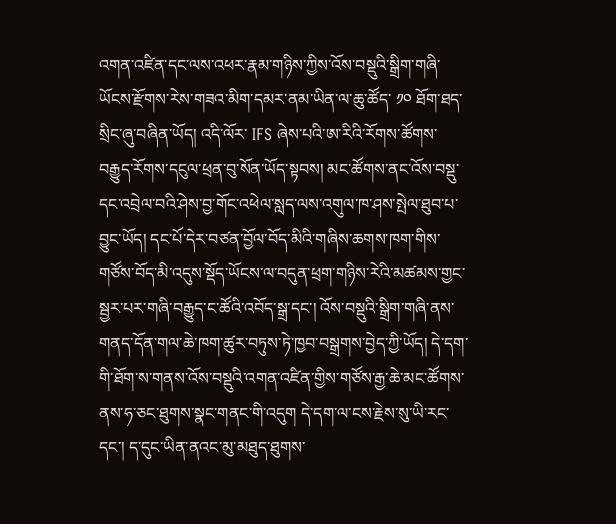འགན་འཛིན་དང་ལས་འཕར་རྣམ་གཉིས་ཀྱིས་འོས་བསྡུའི་སྒྲིག་གཞི་ཡོངས་རྫོགས་རེས་གཟའ་མིག་དམར་ནམ་ཡིན་ལ་ཆུ་ཚོད་ ༡༠ ཐོག་ཐད་སྲིང་ཞུ་བཞིན་ཡོད། འདི་ལོར་ IFS ཞེས་པའི་ཨ་རིའི་རོགས་ཚོགས་བརྒྱུད་རོགས་དངུལ་ཕྲན་བུ་སོན་ཡོད་སྟབས། མང་ཚོགས་ནང་འོས་བསྡུ་དང་འབྲེལ་བའི་ཤེས་བྱ་གོང་འཕེལ་སླད་ལས་འགུལ་ཁ་ཤས་སྤེལ་ཐུབ་པ་བྱུང་ཡོད། དང་པོ་དེར་བཙན་བྱོལ་བོད་མིའི་གཞིས་ཆགས་ཁག་གིས་གཙོས་བོད་མི་འདུས་སྡོད་ཡོངས་ལ་བདུན་ཕྲག་གཉིས་རེའི་མཚམས་གྱང་སྦྱར་པར་གཞི་བརྒྱུད་ང་ཚོའི་འབོད་སྒྲ་དང་། འོས་བསྡུའི་སྒྲིག་གཞི་ནས་གནད་དོན་གལ་ཆེ་ཁག་ཚུར་བཏུས་ཏེ་ཁྱབ་བསྒྲགས་བྱེད་ཀྱི་ཡོད། དེ་དག་གི་ཐོག་ས་གནས་འོས་བསྡུའི་འགན་འཛིན་གྱིས་གཙོས་རྒྱ་ཆེ་མང་ཚོགས་ནས་ཧ་ཅང་ཐུགས་སྣང་གནང་གི་འདུག དེ་དག་ལ་ངས་རྗེས་སུ་ཡི་རང་དང་། ད་དུང་ཡིན་ནའང་མུ་མཐུད་ཐུགས་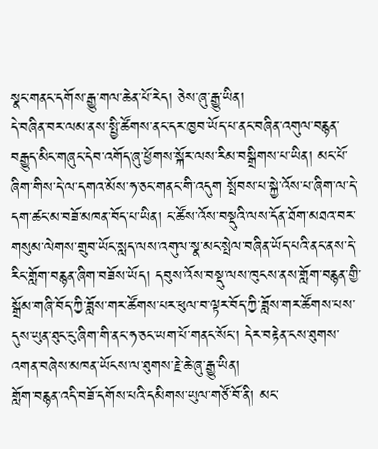སྣང་གནང་དགོས་རྒྱུ་གལ་ཆེན་པོ་རེད། ཅེས་ཞུ་རྒྱུ་ཡིན།
དེ་བཞིན་བར་ལམ་ནས་སྤྱི་ཚོགས་ནང་དར་ཁྱབ་ཡོད་པ་ནང་བཞིན་འགུལ་བརྙན་བརྒྱུད་མིང་གཞུང་དེབ་འགོད་ཞུ་ཕྱོགས་སྐོར་ལས་རིམ་བསྒྲིགས་པ་ཡིན། མང་པོ་ཞིག་གིས་དེ་ལ་དགའ་མོས་ཧ་ཅང་གནང་གི་འདུག སྤོབས་པ་སྐྱེ་འོས་པ་ཞིག་ལ་དེ་དག་ཚང་མ་བཟོ་མཁན་བོད་པ་ཡིན། ང་ཚོས་འོས་བསྡུའི་ལས་དོན་ཐོག་མཐའ་བར་གསུམ་ལེགས་གྲུབ་ཡོང་སླད་ལས་འགུལ་སྣ་མང་སྤེལ་བཞིན་ཡོད་པའི་ནང་ནས་དེ་རིང་གློག་བརྙན་ཞིག་བཟོས་ཡོད། དབུས་འོས་བསྡུ་ལས་ཁུངས་ནས་གློག་བརྙན་གྱི་སྒྲོམ་གཞི་བོད་ཀྱི་ཟློས་གར་ཚོགས་པར་ཕུལ་བ་ལྟར་བོད་ཀྱི་ཟློས་གར་ཚོགས་པས་དུས་ཡུན་ཐུང་ངུ་ཞིག་གི་ནང་ཧ་ཅང་ཡག་པོ་གནང་སོང་། དེར་བརྟེན་ངས་ཐུགས་འགན་བཞེས་མཁན་ཡོངས་ལ་ཐུགས་རྗེ་ཆེ་ཞུ་རྒྱུ་ཡིན།
གློག་བརྙན་འདི་བཟོ་དགོས་པའི་དམིགས་ཡུལ་གཙོ་བོ་ནི། མང་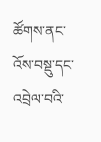ཚོགས་ནང་འོས་བསྡུ་དང་འབྲེལ་བའི་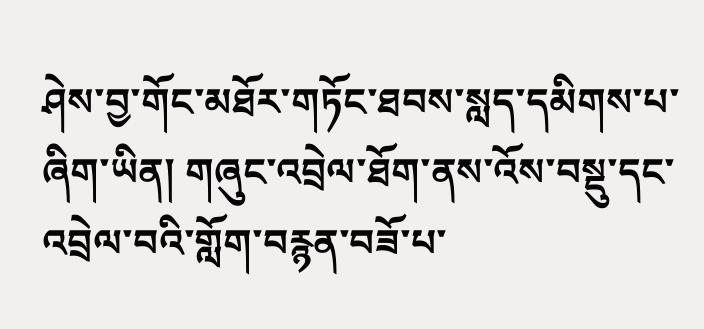ཤེས་བྱ་གོང་མཐོར་གཏོང་ཐབས་སླད་དམིགས་པ་ཞིག་ཡིན། གཞུང་འབྲེལ་ཐོག་ནས་འོས་བསྡུ་དང་འབྲེལ་བའི་གློག་བརྙན་བཟོ་པ་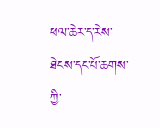ཕལ་ཆེར་ད་རེས་ཐེངས་དང་པོ་ཆགས་ཀྱི་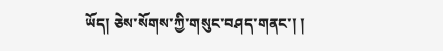ཡོད། ཅེས་སོགས་ཀྱི་གསུང་བཤད་གནང་། །